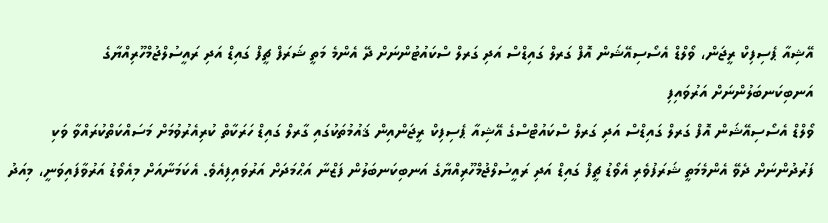އޭޝިއާ ޕެސިފިކް ރީޖަން، ވޯލްޑް އެސޯސިއޭޝަން އޮފް ގަރލް ގައިޑްސް އަދި ގަރލް ސްކައުޓުންނަށް ދޭ އެންމެ މަތީ ޝަރަފް ޗީފް ގައިޑް އަދި ރައީސުލްޖުމްހޫރިއްޔާގެ އަނބިކަނބަލުންނަށް އަރުވައިފި
ވޯލްޑް އެސޯސިއޭޝަން އޮފް ގަރލް ގައިޑްސް އަދި ގަރލް ސްކައުޓްސްގެ އޭޝިއާ ޕެސިފިކް ރީޖަންއިން ޤައުމުތަކުގައި ގާރލް ގައިޑް ހަރަކާތް ކުރިއެރުވުމަށް މަސައްކަތްކުރައްވާ ވަކި ފަރުދުންނަށް ދެވޭ އެންމެމަތީ ޝަރަފުވެރި އެވޯޑު ޗީފް ގައިޑް އަދި ރައީސުލްޖުމްހޫރިއްޔާގެ އަނބިކަނބަލުން ފަޒްނާ އަޙްމަދަށް އަރުވައިފިއެވެ. އެކަމަނާއަށް މިއެވޯޑު އަރުވާފައިވަނީ، މިއަދު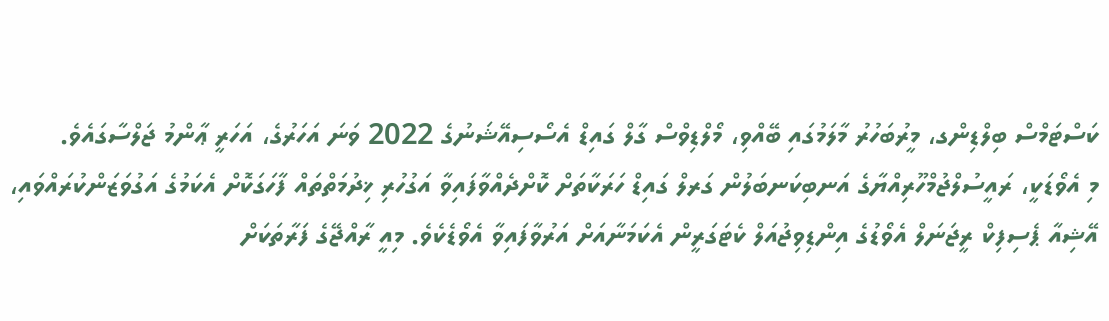ކަސްޓަމްސް ބިލްޑިންގ، މީރުބަހުރު މާލަމުގައި ބޭއްވި، މޯލްޑިވްސް ގާލް ގައިޑް އެސޯސިއޭޝަނުގެ 2022 ވަނަ އަހަރުގެ، އަހަރީ ޢާންމު ޖަލްސާގައެވެ.
މި އެވޯޑަކީ، ރައީސުލްޖުމްހޫރިއްޔާގެ އަނބިކަނބަލުން ގަރލް ގައިޑް ހަރަކާތަށް ކޮށްދެއްވާފައިވާ އަގުހުރި ޚިދުމަތްތައް ފާހަގަކޮށް އެކަމުގެ އަގުވަޒަންކުރައްވައި، އޭޝިއާ ޕެސިފިކް ރީޖަނަލް އެވޯޑުގެ އިންޑިވިޖުއަލް ކެޓަގަރީން އެކަމަނާއަށް އަރުވާފައިވާ އެވޯޑެކެވެ. މިއީ ރާއްޖޭގެ ފަރާތަކަށް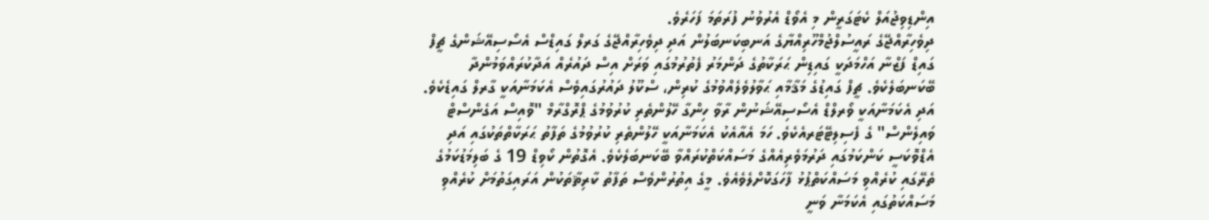އިންޑިވިޖުއަލް ކެޓަގަރީން މި އެވޯޑް އެރުވުނު ފުރަތަމަ ފަހަރެވެ.
ދިވެހިރާއްޖޭގެ ރައީސުލްޖުމްހޫރިއްޔާގެ އަނބިކަނބަލުން އަދި ދިވެހިރާއްޖޭގެ ގަރލް ގައިޑްސް އެސޯސިއޭޝަންގެ ޗީފް ގައިޑް ފަޒްނާ އަހްމަދަކީ ގައިޑިން ޙަރަކާތުގެ ދަންމަރު ފެތުރުމުގައި ވަރަށް އިސް ދައުރެއް އަދާކުރައްވަމުންދާ ބޭކަނބަލެކެވެ. ޗީފް ގައިޑުގެ މަޤާމާއި ޙަވާލުވެލެއްވުމުގެ ކުރިން، ސްކޫލު ދައުރުގައިވެސް އެކަމަނާއަކީ ގާރލް ގައިޑެކެވެ. އަދި އެކަމަނާއަކީ ވޯރލްޑް އެސޯސިއޭޝަނުން ރާވާ ހިންގާ ހޭލުންތެރި ކުރުވުމުގެ ޕްރޮގްރާމް "ވޮއިސް އަގެންސްޓް ވައިލެންސް" ގެ ފެސިލިޓޭޓަރއެކެވެ. ހަމަ އެއާއެކު އެކަމަނާއަކީ ހޭލުންތެރި ކުރުވުމުގެ ތަފާތު ޙަރަކާތްތަކުގައި އަދި އެޑްވޮކަސީ ކަންކަމުގައި ދަރުމަވެރިއެއްގެ މަސައްކަތްކުރައްވާ ބޭކަނބަލެކެވެ. އެގޮތުން ކޯވިޑް 19 ގެ ބަލިމަޑުކަމުގެ ތެރޭގައި ކުރެއްވި މަސައްކަތްޕުޅު ފާހަގަކޮށްލެވެއެވެ. މީގެ އިތުރުންވެސް ތަފާތު ކާރިޘާތަކުން އަރައިގަތުމަށް ކުރެއްވި މަސައްކަތުގައި އެކަމަނާ ވަނީ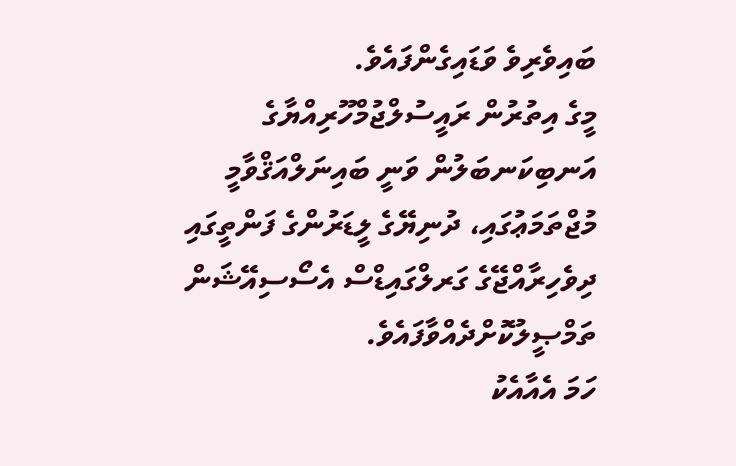ބައިވެރިވެ ވަޑައިގެންފައެވެ.
މީގެ އިތުރުން ރައީސުލްޖުމްހޫރިއްޔާގެ އަނބިކަނބަލުން ވަނީ ބައިނަލްއަޤްވާމީ މުޖްތަމަޢުގައި، ދުނިޔޭގެ ލީޑަރުންގެ ފަންތީގައި ދިވެހިރާއްޖޭގެ ގަރލްގައިޑްސް އެސޯސިއޭޝަން ތަމްޞީލުކޮށްދެއްވާފައެވެ.
ހަމަ އެއާއެކު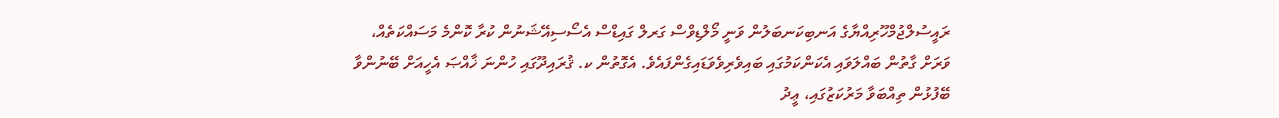ރައީސުލްޖުމްހޫރިއްޔާގެ އަނބިކަނބަލުން ވަނީ މޯލްޑިވްސް ގަރލް ގައިޑްސް އެސޯސިއޭޝަނުން ކުރާ ކޮންމެ މަސައްކަތެއް، ވަރަށް ގާތުން ބައްލަވައި އެކަންކަމުގައި ބައިވެރިވެވަޑައިގެންފައެވެ. އެގޮތުން ކ. ޤުރައިދޫގައި ހުންނަ ޚާއްޞަ އެހީއަށް ބޭނުންވާ ބޭފުޅުން ތިއްބަވާ މަރުކަޒުގައި، ޢީދު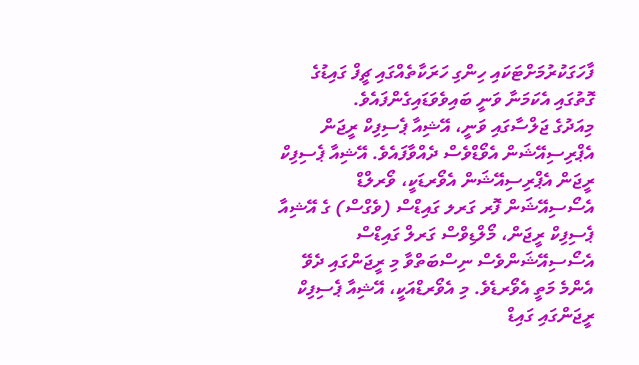ފާހަގަކުރުމަށްޓަކައި ހިންގި ހަރަކާތެއްގައި ޗީފް ގައިޑުގެ ގޮތުގައި އެކަމަނާ ވަނީ ބައިވެވަޑައިގެންފައެވެ.
މިއަދުގެ ޖަލްސާގައި ވަނީ، އޭޝިއާ ޕެސިފިކް ރީޖަން އެޕްރިސިއޭޝަން އެވޯޑްވެސް ދެއްވާފައެވެ. އޭޝިއާ ޕެސިފިކް ރީޖަން އެޕްރިސިއޭޝަން އެވޯރޑަކީ، ވޯރލްޑް އެސޯސިއޭޝަން ފޮރ ގަރލ ގައިޑްސް (ވެގްސް) ގެ އޭޝިއާ ޕެސިފިކް ރީޖަން، މޯލްޑިވްސް ގަރލް ގައިޑްސް އެސޯސިއޭޝަންވެސް ނިސްބަތްވާ މި ރީޖަންގައި ދެވޭ އެންމެ މަތީ އެވޯރޑެވެ. މި އެވޯރޑްއަކީ، އޭޝިއާ ޕެސިފިކް ރީޖަންގައި ގައިޑް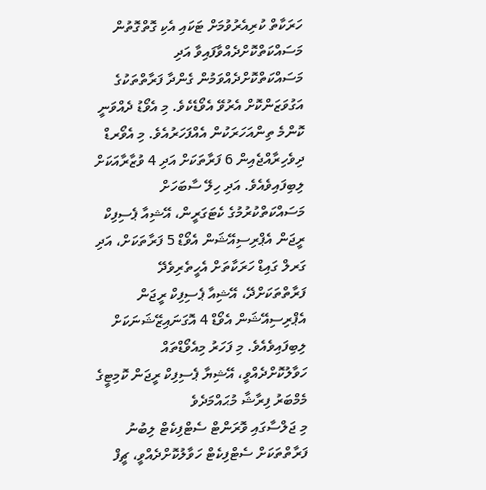ހަރަކާތް ކުރިއެރުވުމަށް ޓަކައި އެކި ގޮތްގޮތުން މަސައްކަތްކޮށްދެއްވާފައިވާ އަދި މަސައްކަތްކޮށްދެއްވަމުން ގެންދާ ފަރާތްތަކުގެ އަގުވަޒަންކޮށް އެރުވޭ އެވޯޑެކެވެ. މި އެވޯޑު ދެއްވަނީ ކޮންމެ ތިންއަހަރަކުން އެއްފަހަރުއެވެ. މި އެވޯރޑް ދިވެހިރާއްޖެއިން 6 ފަރާތަކަށް އަދި 4 ވުޒާރާއަކަށް ލިބިފައިވެއެވެ. އަދި ހިލޭ ސާބަހަށް މަސައްކަތްކުރުމުގެ ކެޓަގަރީން، އޭޝިއާ ޕެސިފިކް ރީޖަން އެޕްރިސިއޭޝަން އެވޯޑް 5 ފަރާތަކަށް، އަދި ގަރލް ގައިޑް ހަރަކާތަށް އެހީތެރިވެދޭ ފަރާތްތަކަށްދޭ، އޭޝިއާ ޕެސިފިކް ރީޖަން އެޕްރިސިއޭޝަން އެވޯޑް 4 އޮގަނައިޒޭޝަނަކަށް ލިބިފައިވެއެވެ. މި ފަހަރު މިއެވޯޑްތައް ހަވާލުކޮށްދެއްވީ، އޭޝިޔާ ޕެސިފިކް ރީޖަން ކޮމިޓީގެ މެމްބަރު ފިރާޝާ މުޙައްމަދެވެ
މި ޖަލްސާގައި ވޮރަންޓް ސެޓްފިކެޓް ލިބުނު ފަރާތްތަކަށް ސެޓްފިކެޓް ހަވާލުކޮށްދެއްވީ، ޗީފް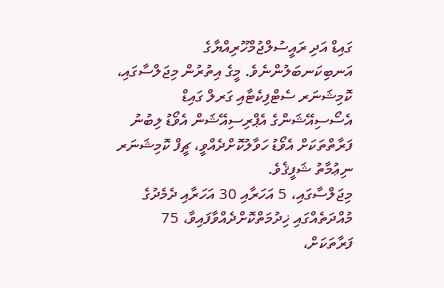ގައިޑް އަދި ރައީސުލްޖުމްހޫރިއްޔާގެ އަނބިކަނބަލުންނެވެ. މީގެ އިތުރުން މިޖަލްސާގައި، ކޮމިޝަނަރ ސެޓްފިކެޓާއި ގަރލް ގައިޑް އެސޯސިއޭޝަންގެ އެޕްރިސިއޭޝަން އެވޯޑު ލިބުނު ފަރާތްތަކަށް އެވޯޑު ހަވާލުކޮށްދެއްވީ، ޗީފް ކޮމިޝަނަރ ނިޢުމާތު ޝަފީޤެވެ.
މިޖަލްސާގައި، 5 އަހަރާއި 30 އަހަރާއި ދެމެދުގެ މުއްދަތެއްގައި ޚިދުމަތްކޮށްދެއްވާފައިވާ، 75 ފަރާތަކަށް،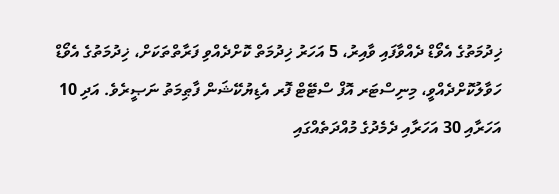ޚިދުމަތުގެ އެވޯޑް ދެއްވާފައި ވާއިރު، 5 އަހަރު ޚިދުމަތް ކޮށްދެއްވި ފަރާތްތަކަށް، ޚިދުމަތުގެ އެވޯޑް ހަވާލުކޮށްދެއްވީ، މިނިސްޓަރ އޮފް ސްޓޭޓް ފޮރ އެޑިޔުކޭޝަން ފާޠިމަތު ނަޞީރެވެ. އަދި 10 އަހަރާއި 30 އަހަރާއި ދެމެދުގެ މުއްދަތެއްގައި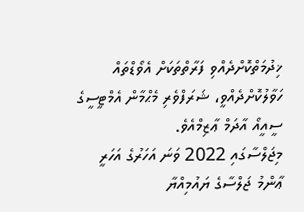ޚިދުމަތްކޮށްދެއްވި ފަރާތްތަކަށް އެވޯޑްތައް ހަވާލުކޮށްދެއްވީ، ޝަރަފްވެރި މެޙްމާން އެމްޓީސީގެ ސީއީއޯ އާދަމް ޢާޒިމްއެވެ.
މިޖަލްސާގައި 2022 ވަނަ އަހަރުގެ އަހަރީ ޢާންމު ޖަލްސާގެ ޔައުމިއްޔާ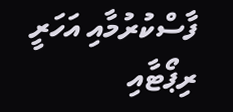ފާސްކުރުމާއި އަހަރީ ރިޕޯޓާއި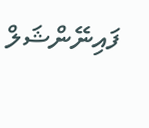ފައިނޭންޝަލް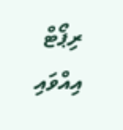ރިޕޯޓް އިއްވައި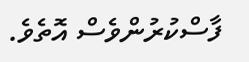ފާސްކުރުންވެސް އޮތެވެ.